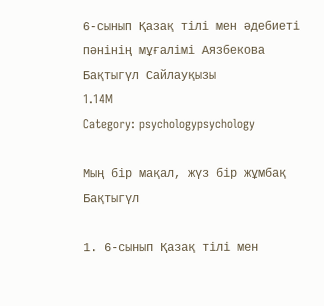6-сынып Қазақ тілі мен әдебиеті пәнінің мұғалімі Аязбекова Бақтыгүл Сайлауқызы
1.14M
Category: psychologypsychology

Мың бір мақал, жүз бір жұмбақ Бақтыгүл

1. 6-сынып Қазақ тілі мен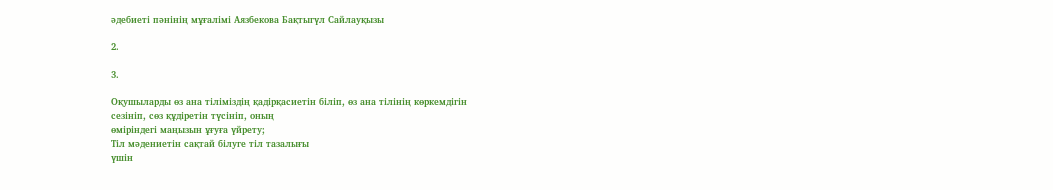әдебиеті пәнінің мұғалімі Аязбекова Бақтыгүл Сайлауқызы

2.

3.

Оқушыларды өз ана тіліміздің қадірқасиетін біліп, өз ана тілінің көркемдігін
сезініп, сөз құдіретін түсініп, оның
өміріндегі маңызын ұғуға үйрету;
Тіл мәдениетін сақтай білуге тіл тазалығы
үшін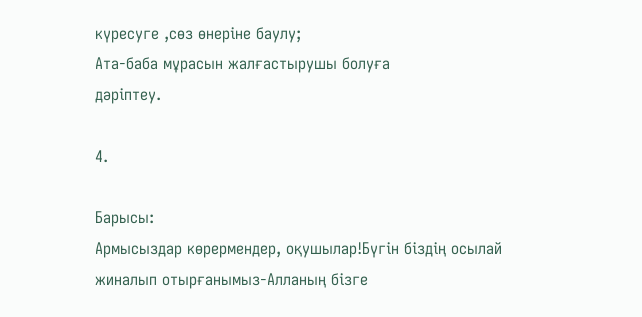күресуге ,сөз өнеріне баулу;
Ата-баба мұрасын жалғастырушы болуға
дәріптеу.

4.

Барысы:
Армысыздар көрермендер, оқушылар!Бүгін біздің осылай
жиналып отырғанымыз-Алланың бізге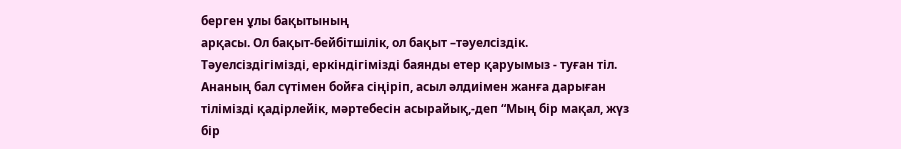берген ұлы бақытының
арқасы. Ол бақыт-бейбітшілік, ол бақыт –тәуелсіздік.
Тәуелсіздігімізді, еркіндігімізді баянды етер қаруымыз - туған тіл.
Ананың бал сүтімен бойға сіңіріп, асыл әлдиімен жанға дарыған
тілімізді қадірлейік, мәртебесін асырайық,-деп “Мың бір мақал, жүз
бір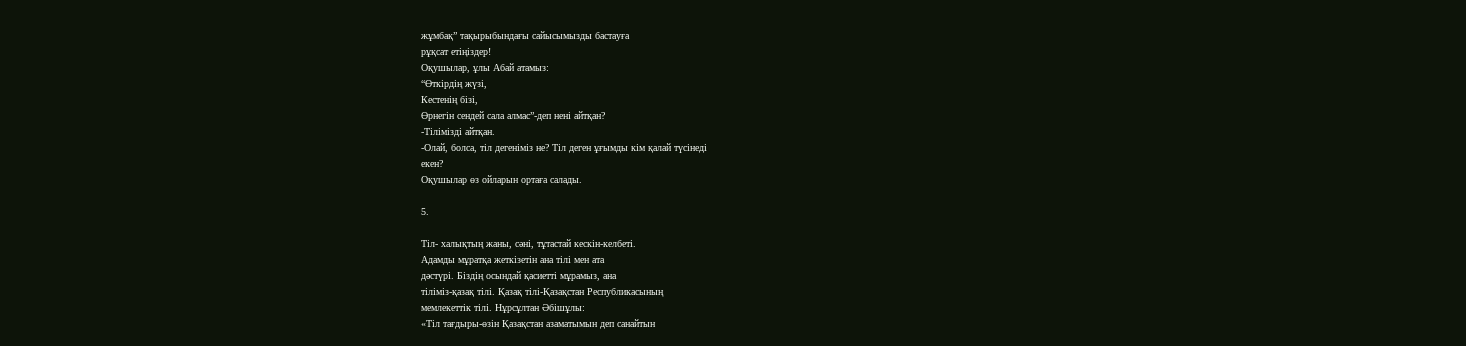жұмбақ” тақырыбындағы сайысымызды бастауға
рұқсат етіңіздер!
Оқушылар, ұлы Абай атамыз:
“Өткірдің жүзі,
Кестенің бізі,
Өрнегін сендей сала алмас”-деп нені айтқан?
-Тілімізді айтқан.
-Олай, болса, тіл дегеніміз не? Тіл деген ұғымды кім қалай түсінеді
екен?
Оқушылар өз ойларын ортаға салады.

5.

Тіл- халықтың жаны, сәні, тұтастай кескін-келбеті.
Адамды мұратқа жеткізетін ана тілі мен ата
дәстүрі. Біздің осындай қасиетті мұрамыз, ана
тіліміз-қазақ тілі. Қазақ тілі-Қазақстан Республикасының
мемлекеттік тілі. Нұрсұлтан Әбішұлы:
«Тіл тағдыры-өзін Қазақстан азаматымын деп санайтын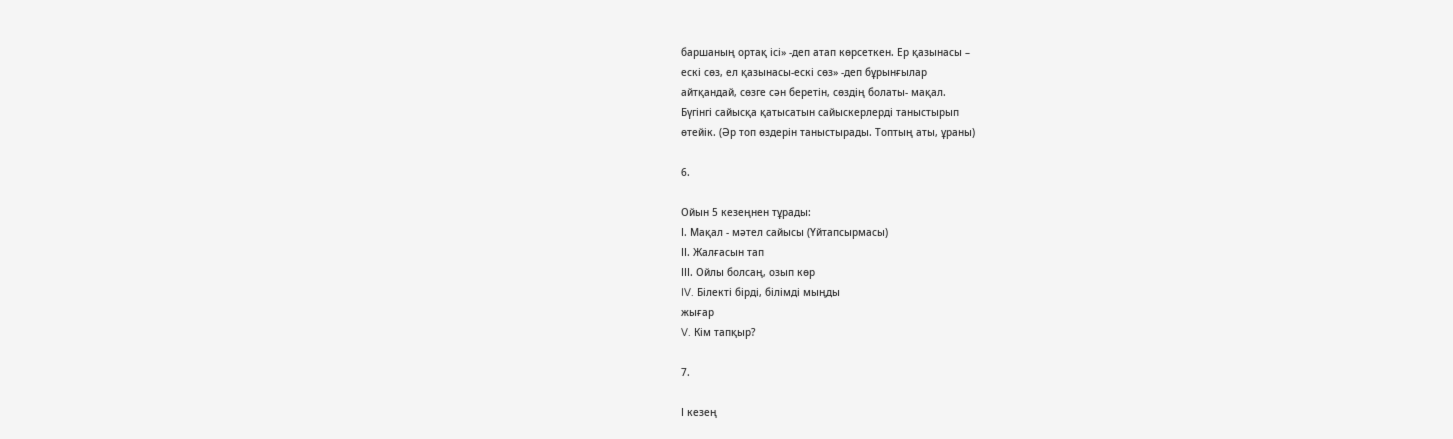баршаның ортақ ісі» -деп атап көрсеткен. Ер қазынасы –
ескі сөз, ел қазынасы-ескі сөз» -деп бұрынғылар
айтқандай, сөзге сән беретін, сөздің болаты- мақал.
Бүгінгі сайысқа қатысатын сайыскерлерді таныстырып
өтейік. (Әр топ өздерін таныстырады. Топтың аты, ұраны)

6.

Ойын 5 кезеңнен тұрады:
І. Мақал - мәтел сайысы (Үйтапсырмасы)
ІІ. Жалғасын тап
ІІІ. Ойлы болсаң, озып көр
IV. Білекті бірді, білімді мыңды
жығар
V. Кім тапқыр?

7.

І кезең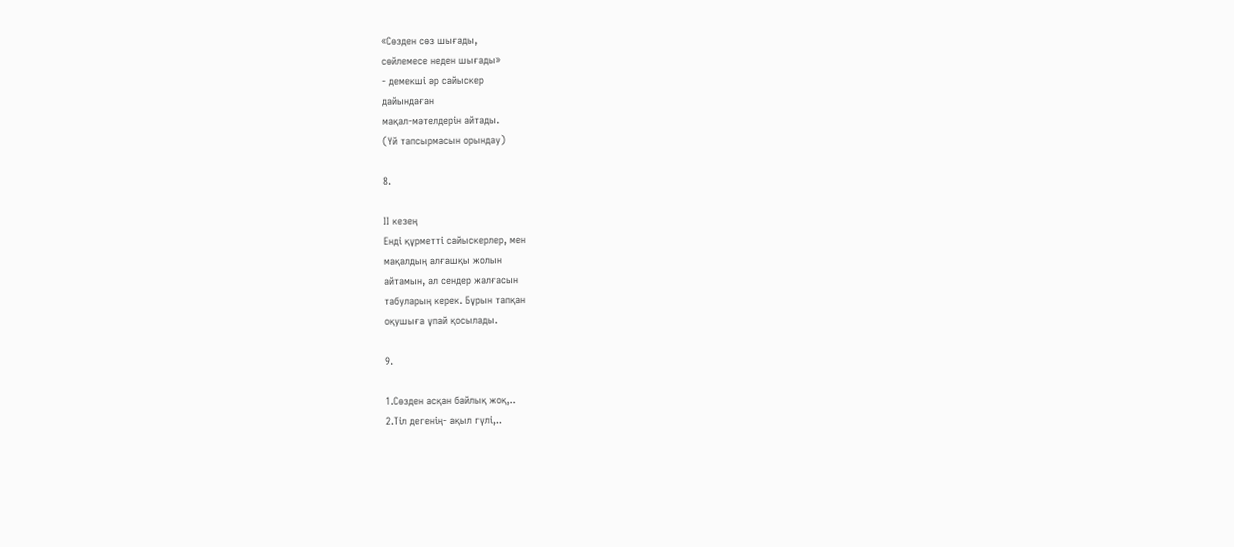«Сөзден сөз шығады,
сөйлемесе неден шығады»
- демекші әр сайыскер
дайындаған
мақал-мәтелдерін айтады.
(Үй тапсырмасын орындау)

8.

ІІ кезең
Енді құрметті сайыскерлер, мен
мақалдың алғашқы жолын
айтамын, ал сендер жалғасын
табуларың керек. Бұрын тапқан
оқушыға ұпай қосылады.

9.

1.Сөзден асқан байлық жоқ,..
2.Тіл дегенің- ақыл гүлі,..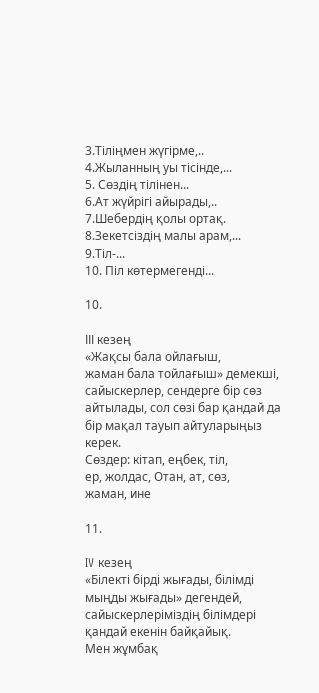3.Тіліңмен жүгірме,..
4.Жыланның уы тісінде,...
5. Сөздің тілінен...
6.Ат жүйрігі айырады,..
7.Шебердің қолы ортақ.
8.Зекетсіздің малы арам,...
9.Тіл-...
10. Піл көтермегенді...

10.

ІІІ кезең
«Жақсы бала ойлағыш,
жаман бала тойлағыш» демекші,
сайыскерлер, сендерге бір сөз
айтылады, сол сөзі бар қандай да
бір мақал тауып айтуларыңыз
керек.
Сөздер: кітап, еңбек, тіл,
ер, жолдас, Отан, ат, сөз,
жаман, ине

11.

IV кезең
«Білекті бірді жығады, білімді
мыңды жығады» дегендей,
сайыскерлеріміздің білімдері
қандай екенін байқайық.
Мен жұмбақ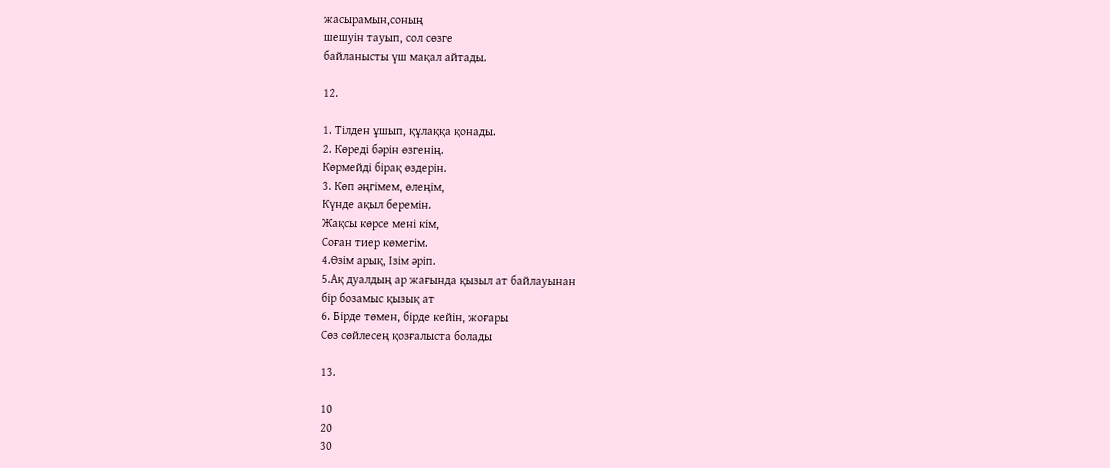жасырамын,соның
шешуін тауып, сол сөзге
байланысты үш мақал айтады.

12.

1. Тілден ұшып, құлаққа қонады.
2. Көреді бәрін өзгенің.
Көрмейді бірақ өздерін.
3. Көп әңгімем, өлеңім,
Күнде ақыл беремін.
Жақсы көрсе мені кім,
Соған тиер көмегім.
4.Өзім арық, Ізім әріп.
5.Ақ дуалдың ар жағында қызыл ат байлауынан
бір бозамыс қызық ат
6. Бірде төмен, бірде кейін, жоғары
Сөз сөйлесең қозғалыста болады

13.

10
20
30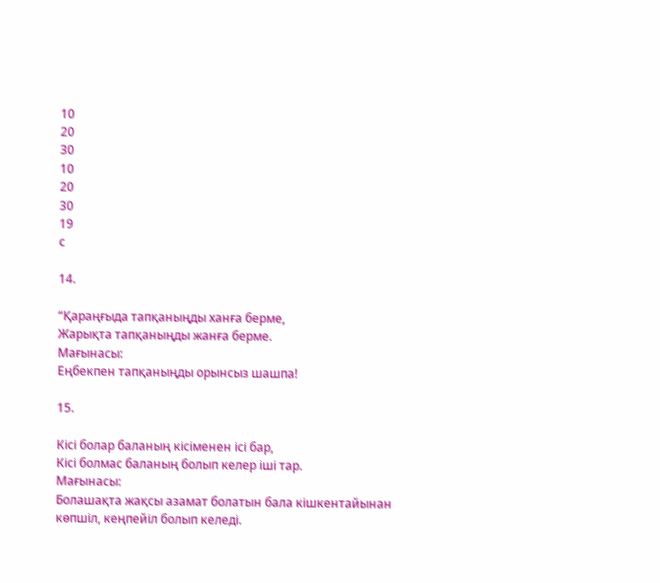10
20
30
10
20
30
19
с

14.

“Қараңғыда тапқаныңды ханға берме,
Жарықта тапқаныңды жанға берме.
Мағынасы:
Еңбекпен тапқаныңды орынсыз шашпа!

15.

Кісі болар баланың кісіменен ісі бар,
Кісі болмас баланың болып келер іші тар.
Мағынасы:
Болашақта жақсы азамат болатын бала кішкентайынан көпшіл, кеңпейіл болып келеді.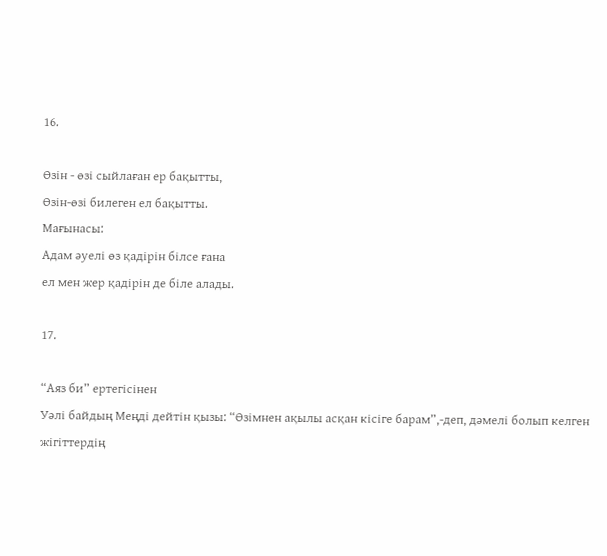16.

Өзін - өзі сыйлаған ер бақытты,
Өзін-өзі билеген ел бақытты.
Мағынасы:
Адам әуелі өз қадірін білсе ғана
ел мен жер қадірін де біле алады.

17.

“Аяз би” ертегісінен
Уәлі байдың Меңді дейтін қызы: “Өзімнен ақылы асқан кісіге барам”,-деп, дәмелі болып келген жігіттердің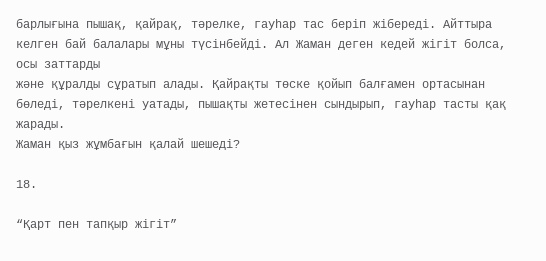барлығына пышақ, қайрақ, тәрелке, гауһар тас беріп жібереді. Айттыра келген бай балалары мұны түсінбейді. Ал Жаман деген кедей жігіт болса, осы заттарды
және құралды сұратып алады. Қайрақты төске қойып балғамен ортасынан бөледі, тәрелкені уатады, пышақты жетесінен сындырып, гауһар тасты қақ жарады.
Жаман қыз жұмбағын қалай шешеді?

18.

“Қарт пен тапқыр жігіт”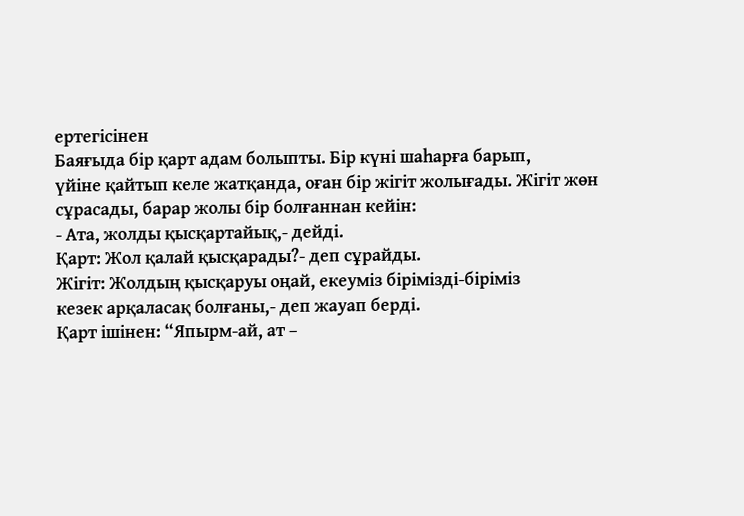ертегісінен
Баяғыда бір қарт адам болыпты. Бір күні шаһарға барып,
үйіне қайтып келе жатқанда, оған бір жігіт жолығады. Жігіт жөн сұрасады, барар жолы бір болғаннан кейін:
- Ата, жолды қысқартайық,- дейді.
Қарт: Жол қалай қысқарады?- деп сұрайды.
Жігіт: Жолдың қысқаруы оңай, екеуміз бірімізді-біріміз
кезек арқаласақ болғаны,- деп жауап берді.
Қарт ішінен: “Япырм-ай, ат –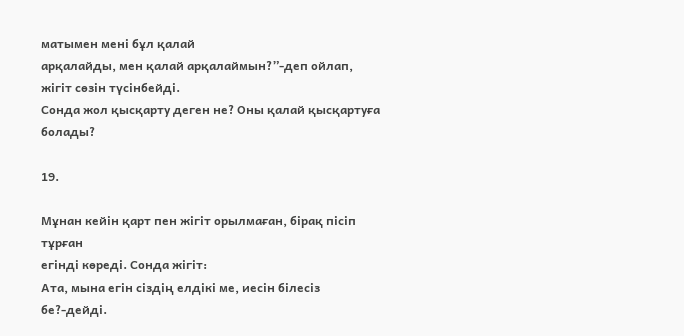матымен мені бұл қалай
арқалайды, мен қалай арқалаймын?”-деп ойлап, жігіт сөзін түсінбейді.
Сонда жол қысқарту деген не? Оны қалай қысқартуға
болады?

19.

Мұнан кейін қарт пен жігіт орылмаған, бірақ пісіп тұрған
егінді көреді. Сонда жігіт:
Ата, мына егін сіздің елдікі ме, иесін білесіз бе?-дейді.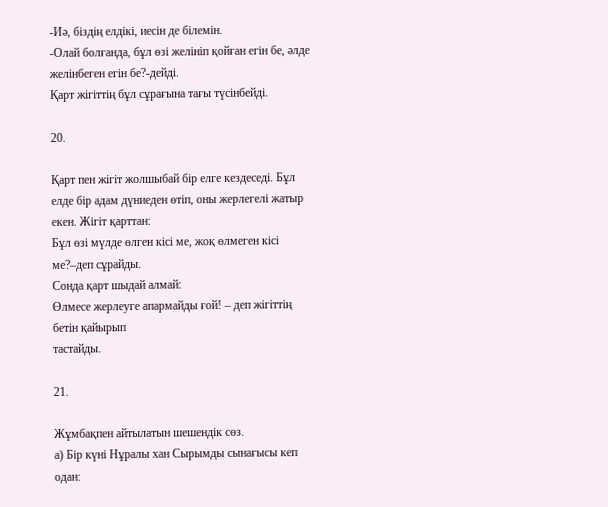-Иә, біздің елдікі, иесін де білемін.
-Олай болғанда, бұл өзі желініп қойған егін бе, әлде желінбеген егін бе?-дейді.
Қарт жігіттің бұл сұрағына тағы түсінбейді.

20.

Қарт пен жігіт жолшыбай бір елге кездеседі. Бұл елде бір адам дүниеден өтіп, оны жерлегелі жатыр екен. Жігіт қарттан:
Бұл өзі мүлде өлген кісі ме, жоқ өлмеген кісі ме?–деп сұрайды.
Сонда қарт шыдай алмай:
Өлмесе жерлеуге апармайды ғой! – деп жігіттің бетін қайырып
тастайды.

21.

Жұмбақпен айтылатын шешендік сөз.
а) Бір күні Нұралы хан Сырымды сынағысы кеп одан: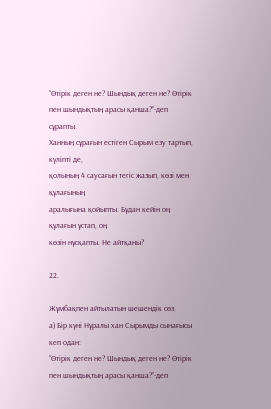“Өтірік деген не? Шындық деген не? Өтірік пен шындықтың арасы қанша?”-деп сұрапты.
Ханның сұрағын естіген Сырым езу тартып, күліпті де,
қолының 4 саусағын тегіс жазып, көзі мен құлағының
аралығына қойыпты. Бұдан кейін оң құлағын ұстап, оң
көзін нұсқапты. Не айтқаны?

22.

Жұмбақпен айтылатын шешендік сөз.
а) Бір күні Нұралы хан Сырымды сынағысы кеп одан:
“Өтірік деген не? Шындық деген не? Өтірік пен шындықтың арасы қанша?”-деп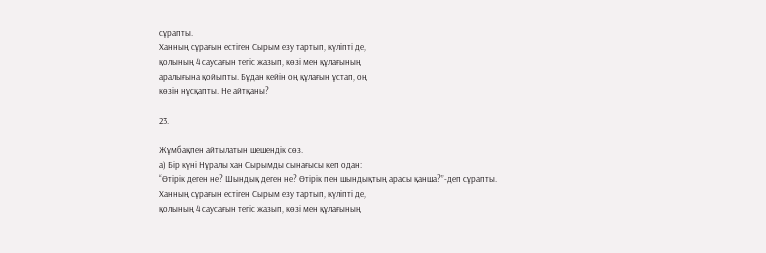сұрапты.
Ханның сұрағын естіген Сырым езу тартып, күліпті де,
қолының 4 саусағын тегіс жазып, көзі мен құлағының
аралығына қойыпты. Бұдан кейін оң құлағын ұстап, оң
көзін нұсқапты. Не айтқаны?

23.

Жұмбақпен айтылатын шешендік сөз.
а) Бір күні Нұралы хан Сырымды сынағысы кеп одан:
“Өтірік деген не? Шындық деген не? Өтірік пен шындықтың арасы қанша?”-деп сұрапты.
Ханның сұрағын естіген Сырым езу тартып, күліпті де,
қолының 4 саусағын тегіс жазып, көзі мен құлағының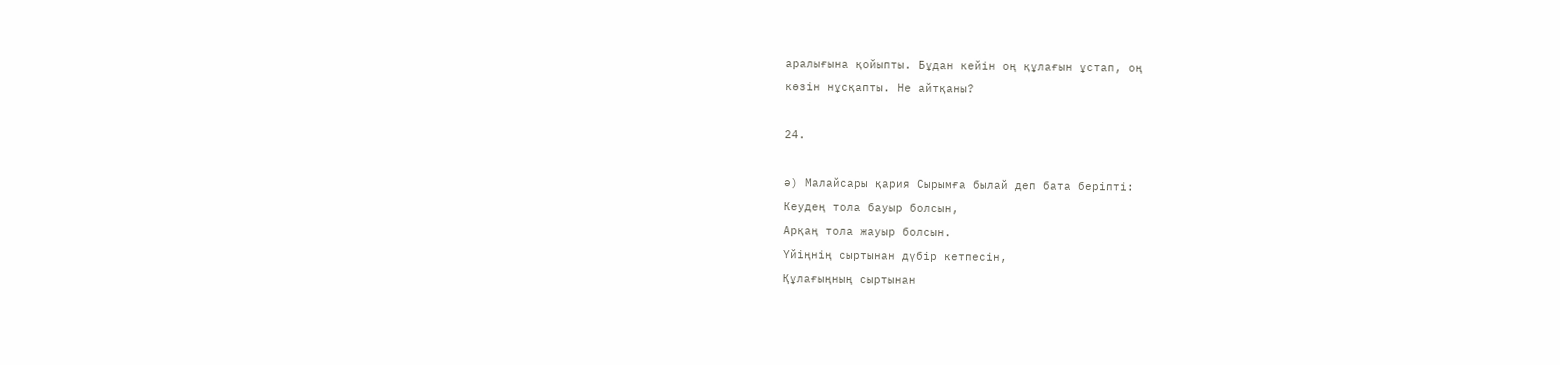аралығына қойыпты. Бұдан кейін оң құлағын ұстап, оң
көзін нұсқапты. Не айтқаны?

24.

ә) Малайсары қария Сырымға былай деп бата беріпті:
Кеудең тола бауыр болсын,
Арқаң тола жауыр болсын.
Үйіңнің сыртынан дүбір кетпесін,
Құлағыңның сыртынан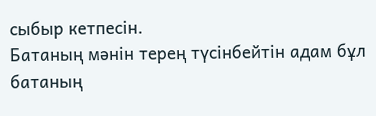сыбыр кетпесін.
Батаның мәнін терең түсінбейтін адам бұл батаның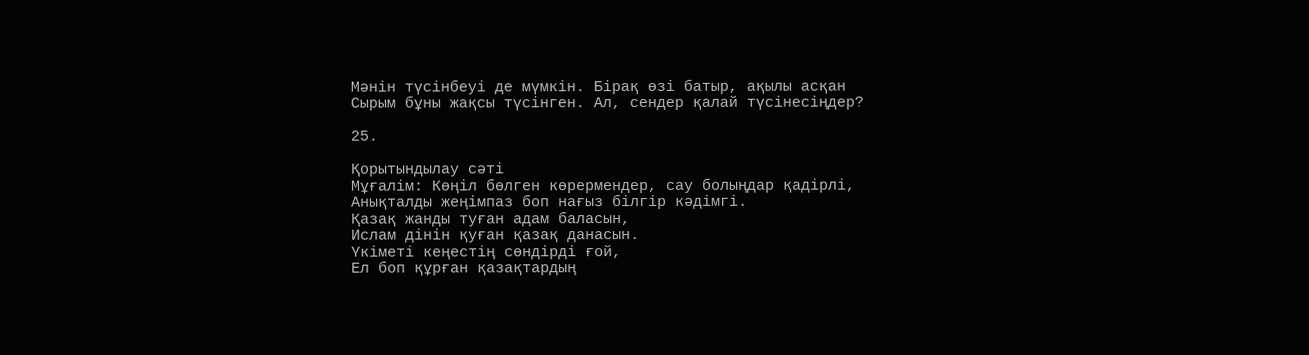Мәнін түсінбеуі де мүмкін. Бірақ өзі батыр, ақылы асқан
Сырым бұны жақсы түсінген. Ал, сендер қалай түсінесіңдер?

25.

Қорытындылау сәті
Мұғалім: Көңіл бөлген көрермендер, сау болыңдар қадірлі,
Анықталды жеңімпаз боп нағыз білгір кәдімгі.
Қазақ жанды туған адам баласын,
Ислам дінін қуған қазақ данасын.
Үкіметі кеңестің сөндірді ғой,
Ел боп құрған қазақтардың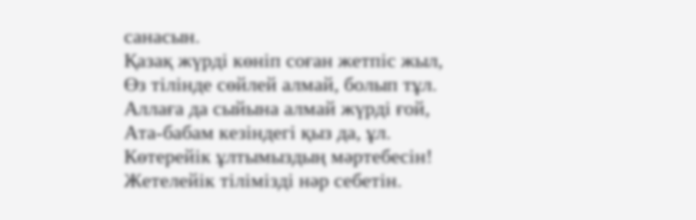санасын.
Қазақ жүрді көніп соған жетпіс жыл,
Өз тілінде сөйлей алмай, болып тұл.
Аллаға да сыйына алмай жүрді ғой,
Ата-бабам кезіндегі қыз да, ұл.
Көтерейік ұлтымыздың мәртебесін!
Жетелейік тілімізді нәр себетін.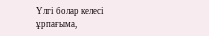Үлгі болар келесі ұрпағыма,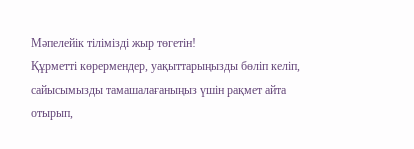Мәпелейік тілімізді жыр төгетін!
Құрметті көрермендер, уақыттарыңызды бөліп келіп,
сайысымызды тамашалағаныңыз үшін рақмет айта
отырып,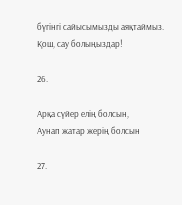бүгінгі сайысымызды аяқтаймыз.
Қош, сау болыңыздар!

26.

Арқа сүйер елің болсын,
Аунап жатар жерің болсын

27.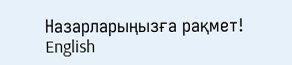Назарларыңызға рақмет!
English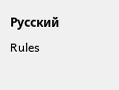Русский Rules